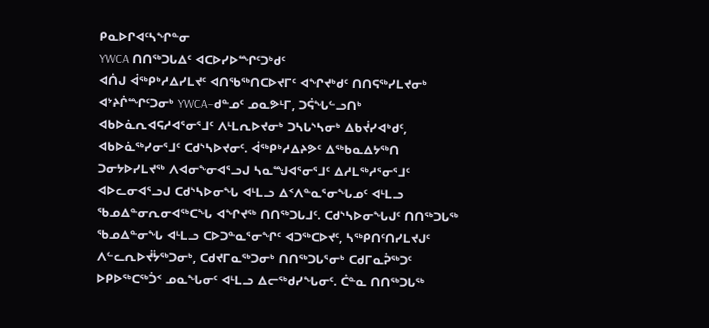ᑭᓇᐅᒋᐊᑦᓴᖏᓐᓂ
YWCA ᑎᑎᖅᑐᒐᐃᑦ ᐊᑕᐅᓯᐅᙱᑦᑐᒃᑯᑦ
ᐊᑏᒍ ᐋᖅᑭᒃᓱᐃᓯᒪᔪᑦ ᐊᑎᖃᖅᑎᑕᐅᔪᒥᑦ ᐊᖏᔪᒃᑯᑦ ᑎᑎᕋᖅᓯᒪᔪᓂᒃ ᐊᔾᔨᒌᙱᑦᑐᓂᒃ YWCA−ᑯᓐᓄᑦ ᓄᓇᕗᒻᒥ, ᑐᕌᖓᓪᓗᑎᒃ ᐊᑲᐅᓈᕆᐊᕋᓱᐊᕐᓂᕐᒧᑦ ᐱᒻᒪᕆᐅᔪᓂᒃ ᑐᓴᒐᔅᓴᓂᒃ ᐃᑲᔫᓯᐊᒃᑯᑦ, ᐊᑲᐅᓈᖅᓯᓂᕐᒧᑦ ᑕᑯᔅᓴᐅᔪᓂᑦ. ᐋᖅᑭᒃᓱᐃᔨᕗᑦ ᐃᖅᑲᓇᐃᔭᖅᑎ ᑐᓂᔭᐅᓯᒪᔪᖅ ᐱᐊᓂᖕᓂᐊᕐᓗᒍ ᓴᓇᙳᐊᕐᓂᕐᒧᑦ ᐃᓱᒪᖅᓱᕐᓂᕐᒧᑦ ᐊᐅᓚᓂᐊᕐᓗᒍ ᑕᑯᔅᓴᐅᓂᖓ ᐊᒻᒪᓗ ᐃᑉᐱᓐᓇᕐᓂᖓᓄᑦ ᐊᒻᒪᓗ ᖃᓄᐃᓐᓂᕆᓂᐊᖅᑕᖓ ᐊᖏᔪᖅ ᑎᑎᖅᑐᒐᒧᑦ. ᑕᑯᔅᓴᐅᓂᖓᒍᑦ ᑎᑎᖅᑐᒐᖅ ᖃᓄᐃᓐᓂᖓ ᐊᒻᒪᓗ ᑕᐅᑐᓐᓇᕐᓂᖏᑦ ᐊᑐᖅᑕᐅᔪᑦ, ᓴᖅᑭᑎᑦᑎᓯᒪᔪᒍᑦ ᐱᓪᓚᕆᐅᔫᔮᖅᑐᓂᒃ, ᑕᑯᔪᒥᓇᖅᑐᓂᒃ ᑎᑎᖅᑐᒐᕐᓂᒃ ᑕᑯᒥᓇᕉᖅᑐᑦ ᐅᑭᐅᖅᑕᖅᑑᑉ ᓄᓇᖓᓂᑦ ᐊᒻᒪᓗ ᐃᓕᖅᑯᓯᖓᓂᑦ. ᑖᓐᓇ ᑎᑎᖅᑐᒐᖅ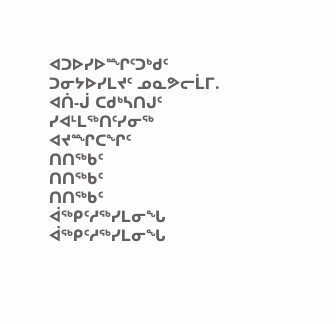ᐊᑐᐅᓯᐅᙱᑦᑐᒃᑯᑦ ᑐᓂᔭᐅᓯᒪᔪᑦ ᓄᓇᕗᓕᒫᒥ.
ᐊᑏ-ᒎ ᑕᑯᒃᓴᑎᒍᑦ ᓯᐊᒻᒪᖅᑎᑦᓯᓂᖅ ᐊᔪᙱᑕᖏᑦ
ᑎᑎᖅᑲᑦ
ᑎᑎᖅᑲᑦ
ᑎᑎᖅᑲᑦ
ᐋᖅᑭᑦᓱᖅᓯᒪᓂᖓ
ᐋᖅᑭᑦᓱᖅᓯᒪᓂᖓ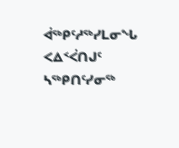ᐋᖅᑭᑦᓱᖅᓯᒪᓂᖓ
ᐸᐃᑉᐹᑎᒍᑦ ᓴᖅᑭᑎᑦᓯᓂᖅ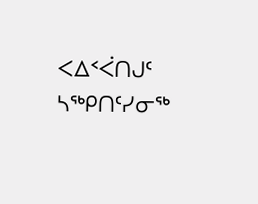ᐸᐃᑉᐹᑎᒍᑦ ᓴᖅᑭᑎᑦᓯᓂᖅ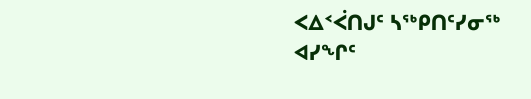ᐸᐃᑉᐹᑎᒍᑦ ᓴᖅᑭᑎᑦᓯᓂᖅ
ᐊᓯᖏᑦ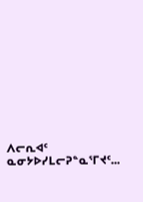ᐱᓕᕆᐊᑦ ᓇᓂᔭᐅᓯᒪᓕᕈᓐᓇᕐᒥᔪᑦ...